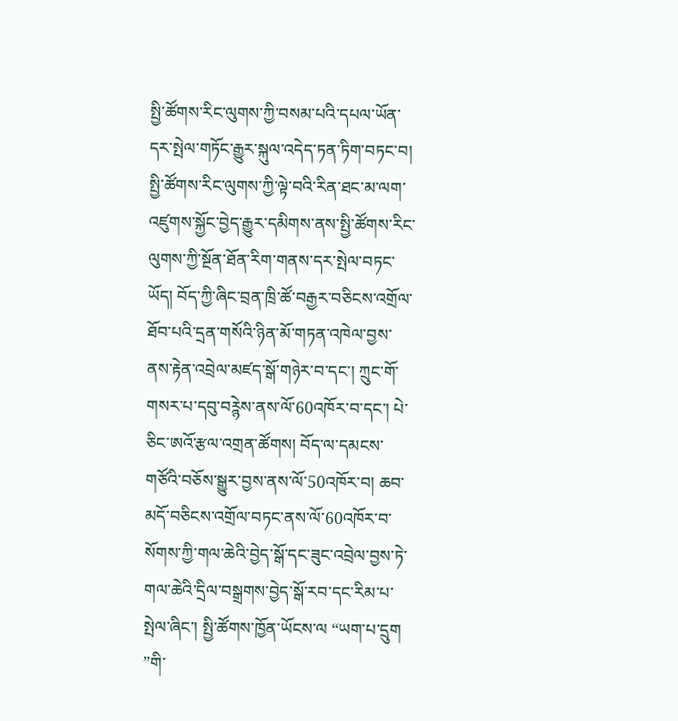སྤྱི་ཚོགས་རིང་ལུགས་ཀྱི་བསམ་པའི་དཔལ་ཡོན་དར་སྤེལ་གཏོང་རྒྱུར་སྐུལ་འདེད་ཏན་ཏིག་བཏང་བ། སྤྱི་ཚོགས་རིང་ལུགས་ཀྱི་ལྟེ་བའི་རིན་ཐང་མ་ལག་འཛུགས་སྐྱོང་བྱེད་རྒྱུར་དམིགས་ནས་སྤྱི་ཚོགས་རིང་ལུགས་ཀྱི་སྔོན་ཐོན་རིག་གནས་དར་སྤེལ་བཏང་ཡོད། བོད་ཀྱི་ཞིང་བྲན་ཁྲི་ཚོ་བརྒྱར་བཅིངས་འགྲོལ་ཐོབ་པའི་དྲན་གསོའི་ཉིན་མོ་གཏན་འཁེལ་བྱས་ནས་རྟེན་འབྲེལ་མཛད་སྒོ་གཉེར་བ་དང་། ཀྲུང་གོ་གསར་པ་དབུ་བཪྙེས་ནས་ལོ་60འཁོར་བ་དང་། པེ་ཅིང་ཨའོ་རྩལ་འགྲན་ཚོགས། བོད་ལ་དམངས་གཙོའི་བཅོས་སྒྱུར་བྱས་ནས་ལོ་50འཁོར་བ། ཆབ་མདོ་བཅིངས་འགྲོལ་བཏང་ནས་ལོ་60འཁོར་བ་སོགས་ཀྱི་གལ་ཆེའི་བྱེད་སྒོ་དང་ཟུང་འབྲེལ་བྱས་ཏེ་གལ་ཆེའི་དྲིལ་བསྒྲགས་བྱེད་སྒོ་རབ་དང་རིམ་པ་སྤེལ་ཞིང་། སྤྱི་ཚོགས་ཁྱོན་ཡོངས་ལ “ཡག་པ་དྲུག ”གི་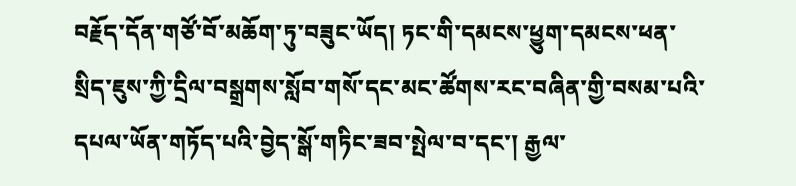བརྗོད་དོན་གཙོ་བོ་མཆོག་ཏུ་བཟུང་ཡོད། ཏང་གི་དམངས་ཕྱུག་དམངས་ཕན་སྲིད་ཇུས་ཀྱི་དྲིལ་བསྒྲགས་སློབ་གསོ་དང་མང་ཚོགས་རང་བཞིན་གྱི་བསམ་པའི་དཔལ་ཡོན་གཏོད་པའི་བྱེད་སྒོ་གཏིང་ཟབ་སྤེལ་བ་དང་། རྒྱལ་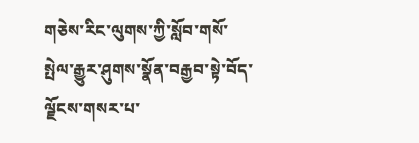གཅེས་རིང་ལུགས་ཀྱི་སློབ་གསོ་སྤེལ་རྒྱུར་ཤུགས་སྣོན་བརྒྱབ་སྟེ་བོད་ལྗོངས་གསར་པ་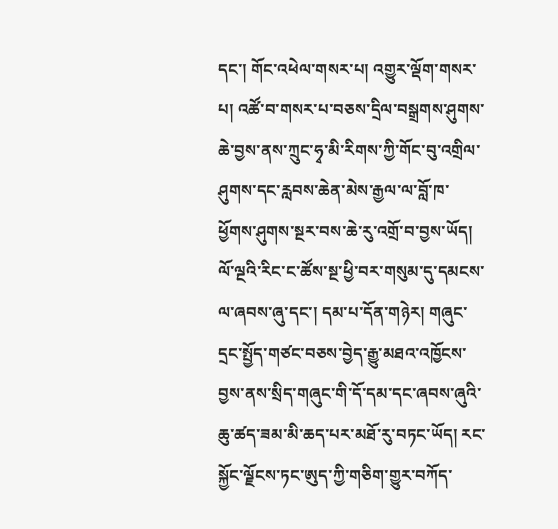དང་། གོང་འཕེལ་གསར་པ། འགྱུར་ལྡོག་གསར་པ། འཚོ་བ་གསར་པ་བཅས་དྲིལ་བསྒྲགས་ཤུགས་ཆེ་བྱས་ནས་ཀྲུང་ཧྭ་མི་རིགས་ཀྱི་གོང་བུ་འགྲིལ་ཤུགས་དང་རླབས་ཆེན་མེས་རྒྱལ་ལ་བློ་ཁ་ཕྱོགས་ཤུགས་སྔར་བས་ཆེ་རུ་འགྲོ་བ་བྱས་ཡོད།
ལོ་ལྔའི་རིང་ང་ཚོས་སྔ་ཕྱི་བར་གསུམ་དུ་དམངས་ལ་ཞབས་ཞུ་དང་། དམ་པ་དོན་གཉེར། གཞུང་དྲང་སྤྱོད་གཙང་བཅས་བྱེད་རྒྱུ་མཐའ་འཁྱོངས་བྱས་ནས་སྲིད་གཞུང་གི་དོ་དམ་དང་ཞབས་ཞུའི་ཆུ་ཚད་ཟམ་མི་ཆད་པར་མཐོ་རུ་བཏང་ཡོད། རང་སྐྱོང་ལྗོངས་ཏང་ཨུད་ཀྱི་གཅིག་གྱུར་བཀོད་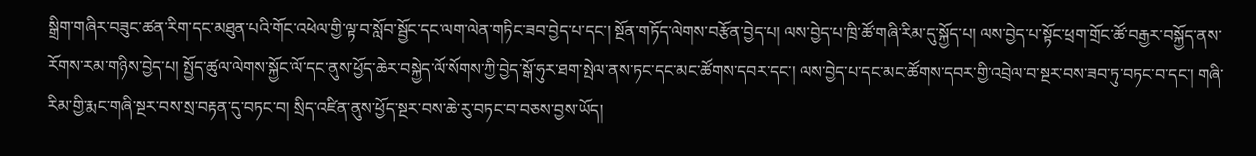སྒྲིག་གཞིར་བཟུང་ཚན་རིག་དང་མཐུན་པའི་གོང་འཕེལ་གྱི་ལྟ་བ་སློབ་སྦྱོང་དང་ལག་ལེན་གཏིང་ཟབ་བྱེད་པ་དང་། སྔོན་གཏོད་ལེགས་བརྩོན་བྱེད་པ། ལས་བྱེད་པ་ཁྲི་ཚོ་གཞི་རིམ་དུ་སྐྱོད་པ། ལས་བྱེད་པ་སྟོང་ཕྲག་གྲོང་ཚོ་བརྒྱར་བསྐྱོད་ནས་རོགས་རམ་གཉིས་བྱེད་པ། སྤྱོད་ཚུལ་ལེགས་སྐྱོང་ལོ་དང་ནུས་ཕྱོད་ཆེར་བསྐྱེད་ལོ་སོགས་ཀྱི་བྱེད་སྒོ་ཧུར་ཐག་སྤེལ་ནས་ཏང་དང་མང་ཚོགས་དབར་དང་། ལས་བྱེད་པ་དང་མང་ཚོགས་དབར་གྱི་འབྲེལ་བ་སྔར་བས་ཟབ་ཏུ་བཏང་བ་དང་། གཞི་རིམ་གྱི་རྨང་གཞི་སྔར་བས་སྲ་བརྟན་དུ་བཏང་བ། སྲིད་འཛིན་ནུས་ཕྱོད་སྔར་བས་ཆེ་རུ་བཏང་བ་བཅས་བྱས་ཡོད།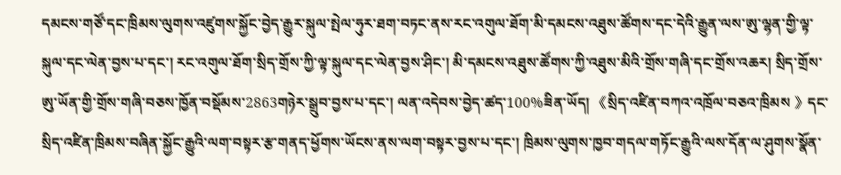དམངས་གཙོ་དང་ཁྲིམས་ལུགས་འཛུགས་སྐྱོང་བྱེད་རྒྱུར་སྐུལ་སྤེལ་ཧུར་ཐག་བཏང་ནས་རང་འགུལ་ཐོག་མི་དམངས་འཐུས་ཚོགས་དང་དེའི་རྒྱུན་ལས་ཨུ་ལྷན་གྱི་ལྟ་སྐུལ་དང་ལེན་བྱས་པ་དང་། རང་འགུལ་ཐོག་སྲིད་གྲོས་ཀྱི་ལྟ་སྐུལ་དང་ལེན་བྱས་ཤིང་། མི་དམངས་འཐུས་ཚོགས་ཀྱི་འཐུས་མིའི་གྲོས་གཞི་དང་གྲོས་འཆར། སྲིད་གྲོས་ཨུ་ཡོན་གྱི་གྲོས་གཞི་བཅས་ཁྱོན་བསྡོམས་2863གཉེར་སྒྲུབ་བྱས་པ་དང་། ལན་འདེབས་བྱེད་ཚད་100%ཟིན་ཡོད། 《སྲིད་འཛིན་བཀའ་འཁྲོལ་བཅའ་ཁྲིམས 》དང་སྲིད་འཛིན་ཁྲིམས་བཞིན་སྐྱོང་རྒྱུའི་ལག་བསྟར་རྩ་གནད་ཕྱོགས་ཡོངས་ནས་ལག་བསྟར་བྱས་པ་དང་། ཁྲིམས་ལུགས་ཁྱབ་གདལ་གཏོང་རྒྱུའི་ལས་དོན་ལ་ཤུགས་སྣོན་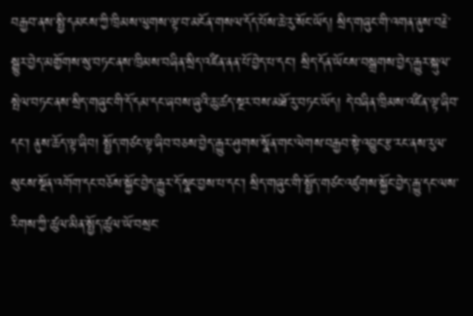བརྒྱབ་ནས་སྤྱི་དམངས་ཀྱི་ཁྲིམས་ལུགས་ལྟ་བ་མངོན་གསལ་དོད་པོས་ཆེ་རུ་སོང་ཡོད། སྲིད་གཞུང་གི་འགན་ནུས་བརྗེ་སྒྱུར་བྱེད་མགྱོགས་སུ་བཏང་ནས་ཁྲིམས་བཞིན་སྲིད་འཛིན་ནན་པོ་བྱེད་པ་དང་། སྲིད་དོན་ཡོངས་བསྒྲགས་བྱེད་རྒྱུར་སྐུལ་སྤེལ་བཏང་ནས་སྲིད་གཞུང་གི་དོ་དམ་དང་ཞབས་ཞུའི་ཆུ་ཚད་སྔར་བས་མཐོ་རུ་བཏང་ཡོད། དེ་བཞིན་ཁྲིམས་འཛིན་ལྟ་ཞིབ་དང་། ནུས་ཆོད་ལྟ་ཞིབ། སྤྱོད་གཙང་ལྟ་ཞིབ་བཅས་བྱེད་རྒྱུར་ཤུགས་སྣོན་གང་ལེགས་བརྒྱབ་སྟེ་འབྱུང་རྩ་རང་ནས་རུལ་སུངས་སྔོན་འགོག་དང་བཅོས་སྐྱོང་བྱེད་རྒྱུར་དོ་སྣང་བྱས་པ་དང་། སྲིད་གཞུང་གི་སྤྱོད་གཙང་འཛུགས་སྐྱོང་བྱེད་རྒྱུ་དང་ལས་རིགས་ཀྱི་ཚུལ་མིན་སྤྱོད་ཚུལ་ཡོ་བསྲང་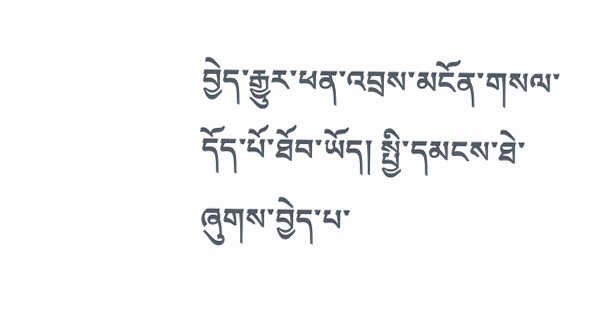བྱེད་རྒྱུར་ཕན་འབྲས་མངོན་གསལ་དོད་པོ་ཐོབ་ཡོད། སྤྱི་དམངས་ཐེ་ཞུགས་བྱེད་པ་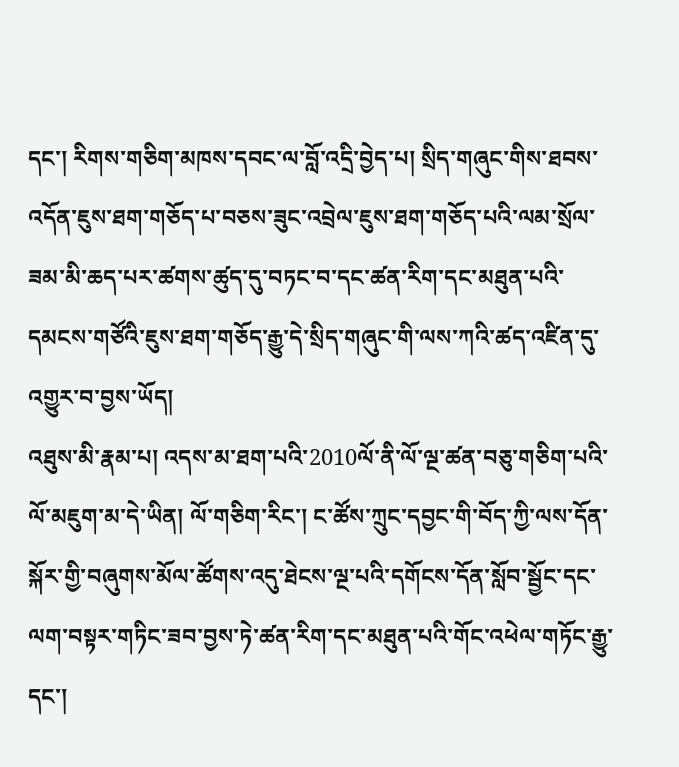དང་། རིགས་གཅིག་མཁས་དབང་ལ་བློ་འདྲི་བྱེད་པ། སྲིད་གཞུང་གིས་ཐབས་འདོན་ཇུས་ཐག་གཅོད་པ་བཅས་ཟུང་འབྲེལ་ཇུས་ཐག་གཅོད་པའི་ལམ་སྲོལ་ཟམ་མི་ཆད་པར་ཚགས་ཚུད་དུ་བཏང་བ་དང་ཚན་རིག་དང་མཐུན་པའི་དམངས་གཙོའི་ཇུས་ཐག་གཅོད་རྒྱུ་དེ་སྲིད་གཞུང་གི་ལས་ཀའི་ཚད་འཛིན་དུ་འགྱུར་བ་བྱས་ཡོད།
འཐུས་མི་རྣམ་པ། འདས་མ་ཐག་པའི་2010ལོ་ནི་ལོ་ལྔ་ཚན་བཅུ་གཅིག་པའི་ལོ་མཇུག་མ་དེ་ཡིན། ལོ་གཅིག་རིང་། ང་ཚོས་ཀྲུང་དབྱང་གི་བོད་ཀྱི་ལས་དོན་སྐོར་གྱི་བཞུགས་མོལ་ཚོགས་འདུ་ཐེངས་ལྔ་པའི་དགོངས་དོན་སློབ་སྦྱོང་དང་ལག་བསྟར་གཏིང་ཟབ་བྱས་ཏེ་ཚན་རིག་དང་མཐུན་པའི་གོང་འཕེལ་གཏོང་རྒྱུ་དང་།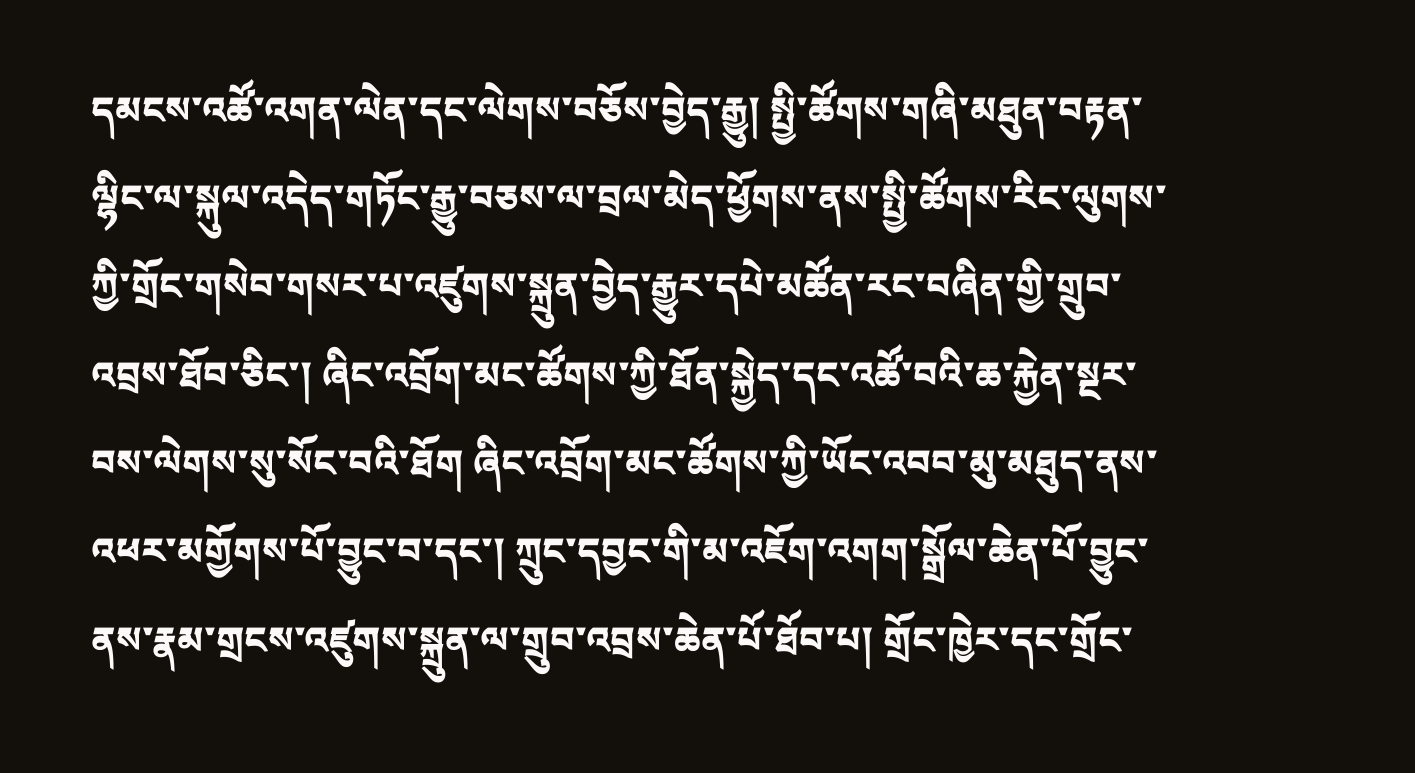དམངས་འཚོ་འགན་ལེན་དང་ལེགས་བཅོས་བྱེད་རྒྱུ། སྤྱི་ཚོགས་གཞི་མཐུན་བརྟན་ལྷིང་ལ་སྐུལ་འདེད་གཏོང་རྒྱུ་བཅས་ལ་བྲལ་མེད་ཕྱོགས་ནས་སྤྱི་ཚོགས་རིང་ལུགས་ཀྱི་གྲོང་གསེབ་གསར་པ་འཛུགས་སྐྲུན་བྱེད་རྒྱུར་དཔེ་མཚོན་རང་བཞིན་གྱི་གྲུབ་འབྲས་ཐོབ་ཅིང་། ཞིང་འབྲོག་མང་ཚོགས་ཀྱི་ཐོན་སྐྱེད་དང་འཚོ་བའི་ཆ་རྐྱེན་སྔར་བས་ལེགས་སུ་སོང་བའི་ཐོག ཞིང་འབྲོག་མང་ཚོགས་ཀྱི་ཡོང་འབབ་མུ་མཐུད་ནས་འཕར་མགྱོགས་པོ་བྱུང་བ་དང་། ཀྲུང་དབྱང་གི་མ་འཇོག་འགག་སྒྲོལ་ཆེན་པོ་བྱུང་ནས་རྣམ་གྲངས་འཛུགས་སྐྲུན་ལ་གྲུབ་འབྲས་ཆེན་པོ་ཐོབ་པ། གྲོང་ཁྱེར་དང་གྲོང་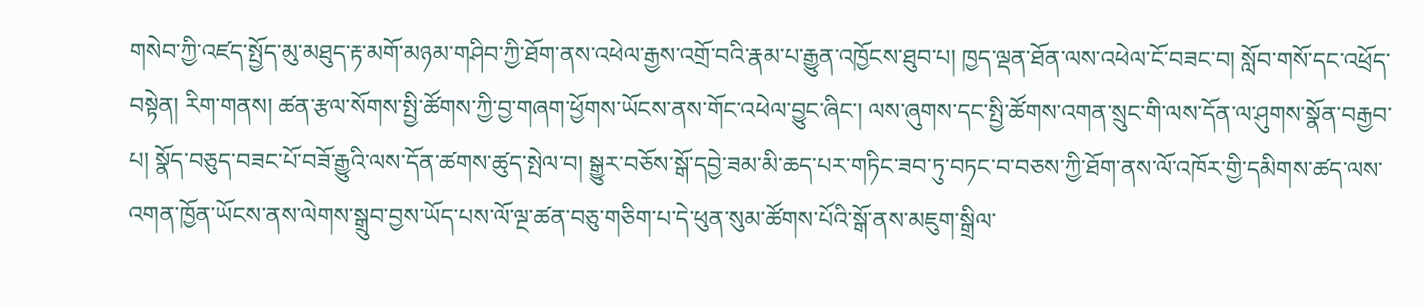གསེབ་ཀྱི་འཛད་སྤྱོད་མུ་མཐུད་རྟ་མགོ་མཉམ་གཤིབ་ཀྱི་ཐོག་ནས་འཕེལ་རྒྱས་འགྲོ་བའི་རྣམ་པ་རྒྱུན་འཁྱོངས་ཐུབ་པ། ཁྱད་ལྡན་ཐོན་ལས་འཕེལ་ངོ་བཟང་བ། སློབ་གསོ་དང་འཕྲོད་བསྟེན། རིག་གནས། ཚན་རྩལ་སོགས་སྤྱི་ཚོགས་ཀྱི་བྱ་གཞག་ཕྱོགས་ཡོངས་ནས་གོང་འཕེལ་བྱུང་ཞིང་། ལས་ཞུགས་དང་སྤྱི་ཚོགས་འགན་སྲུང་གི་ལས་དོན་ལ་ཤུགས་སྣོན་བརྒྱབ་པ། སྣོད་བཅུད་བཟང་པོ་བཟོ་རྒྱུའི་ལས་དོན་ཚགས་ཚུད་སྤེལ་བ། སྒྱུར་བཅོས་སྒོ་དབྱེ་ཟམ་མི་ཆད་པར་གཏིང་ཟབ་ཏུ་བཏང་བ་བཅས་ཀྱི་ཐོག་ནས་ལོ་འཁོར་གྱི་དམིགས་ཚད་ལས་འགན་ཁྱོན་ཡོངས་ནས་ལེགས་སྒྲུབ་བྱས་ཡོད་པས་ལོ་ལྔ་ཚན་བཅུ་གཅིག་པ་དེ་ཕུན་སུམ་ཚོགས་པོའི་སྒོ་ནས་མཇུག་སྒྲིལ་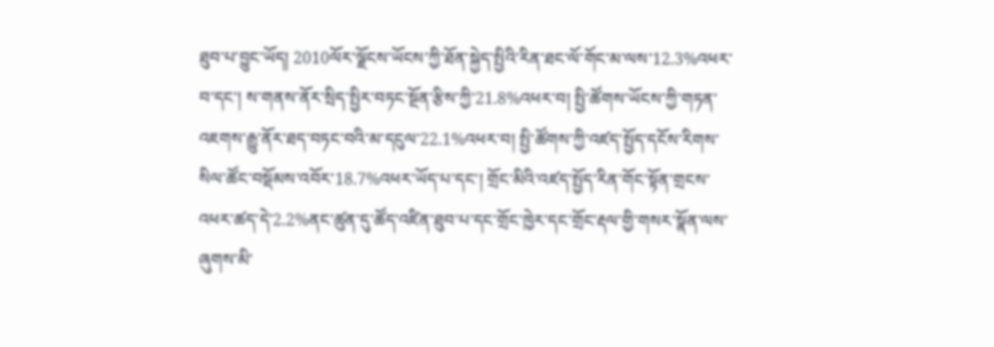ཐུབ་པ་བྱུང་ཡོད། 2010ལོར་ལྗོངས་ཡོངས་ཀྱི་ཐོན་སྐྱེད་སྤྱིའི་རིན་ཐང་ལོ་གོང་མ་ལས་12.3%འཕར་བ་དང་། ས་གནས་ནོར་སྲིད་སྤྱིར་བཏང་སྔོན་རྩིས་ཀྱི་21.8%འཕར་བ། སྤྱི་ཚོགས་ཡོངས་ཀྱི་གཏན་འཇགས་རྒྱུ་ནོར་ཐད་བཏང་བའི་མ་དངུལ་22.1%འཕར་བ། སྤྱི་ཚོགས་ཀྱི་འཛད་སྤྱོད་དངོས་རིགས་སིལ་ཚོང་བསྡོམས་འབོར་18.7%འཕར་ཡོད་པ་དང་། གྲོང་མིའི་འཛད་སྤྱོད་རིན་གོང་སྟོན་གྲངས་འཕར་ཚད་དེ་2.2%ནང་ཚུན་དུ་ཚོད་འཛིན་ཐུབ་པ་དང་གྲོང་ཁྱེར་དང་གྲོང་རྡལ་གྱི་གསར་སྣོན་ལས་ཞུགས་མི་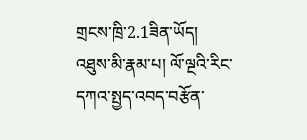གྲངས་ཁྲི་2.1ཟིན་ཡོད།
འཐུས་མི་རྣམ་པ། ལོ་ལྔའི་རིང་དཀའ་སྤྱད་འབད་བརྩོན་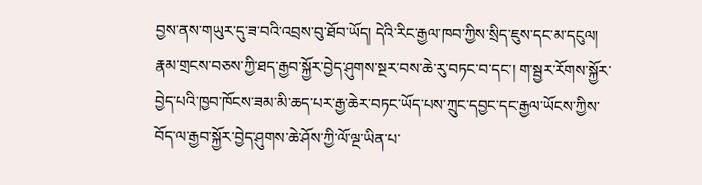བྱས་ནས་གཡུར་དུ་ཟ་བའི་འབྲས་བུ་ཐོབ་ཡོད། དེའི་རིང་རྒྱལ་ཁབ་ཀྱིས་སྲིད་ཇུས་དང་མ་དངུལ། རྣམ་གྲངས་བཅས་ཀྱི་ཐད་རྒྱབ་སྐྱོར་བྱེད་ཤུགས་སྔར་བས་ཆེ་རུ་བཏང་བ་དང་། ག་སྦྱར་རོགས་སྐྱོར་བྱེད་པའི་ཁྱབ་ཁོངས་ཟམ་མི་ཆད་པར་རྒྱ་ཆེར་བཏང་ཡོད་པས་ཀྲུང་དབྱང་དང་རྒྱལ་ཡོངས་ཀྱིས་བོད་ལ་རྒྱབ་སྐྱོར་བྱེད་ཤུགས་ཆེ་ཤོས་ཀྱི་ལོ་ལྔ་ཡིན་པ་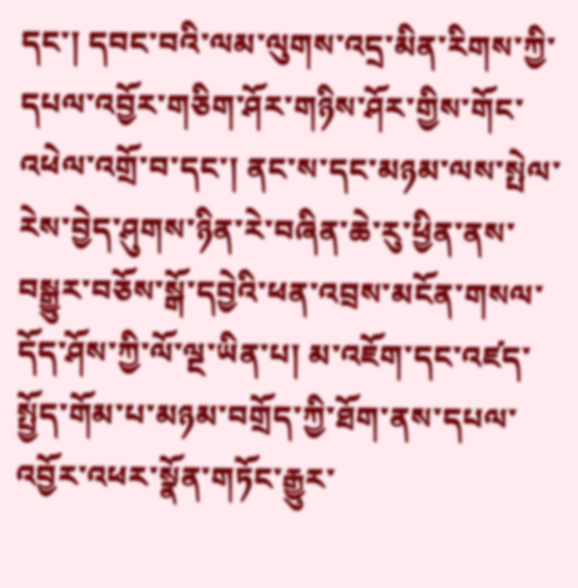དང་། དབང་བའི་ལམ་ལུགས་འདྲ་མིན་རིགས་ཀྱི་དཔལ་འབྱོར་གཅིག་ཤོར་གཉིས་ཤོར་གྱིས་གོང་འཕེལ་འགྲོ་བ་དང་། ནང་ས་དང་མཉམ་ལས་སྤེལ་རེས་བྱེད་ཤུགས་ཉིན་རེ་བཞིན་ཆེ་རུ་ཕྱིན་ནས་བསྒྱུར་བཅོས་སྒོ་དབྱེའི་ཕན་འབྲས་མངོན་གསལ་དོད་ཤོས་ཀྱི་ལོ་ལྔ་ཡིན་པ། མ་འཇོག་དང་འཛད་སྤྱོད་གོམ་པ་མཉམ་བགྲོད་ཀྱི་ཐོག་ནས་དཔལ་འབྱོར་འཕར་སྣོན་གཏོང་རྒྱུར་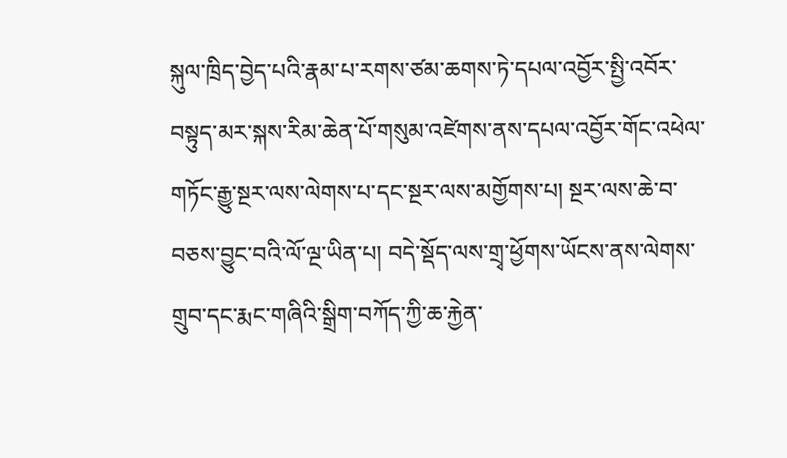སྐུལ་ཁྲིད་བྱེད་པའི་རྣམ་པ་རགས་ཙམ་ཆགས་ཏེ་དཔལ་འབྱོར་སྤྱི་འབོར་བསྟུད་མར་སྐས་རིམ་ཆེན་པོ་གསུམ་འཛེགས་ནས་དཔལ་འབྱོར་གོང་འཕེལ་གཏོང་རྒྱུ་སྔར་ལས་ལེགས་པ་དང་སྔར་ལས་མགྱོགས་པ། སྔར་ལས་ཆེ་བ་བཅས་བྱུང་བའི་ལོ་ལྔ་ཡིན་པ། བདེ་སྡོད་ལས་གྲྭ་ཕྱོགས་ཡོངས་ནས་ལེགས་གྲུབ་དང་རྨང་གཞིའི་སྒྲིག་བཀོད་ཀྱི་ཆ་རྐྱེན་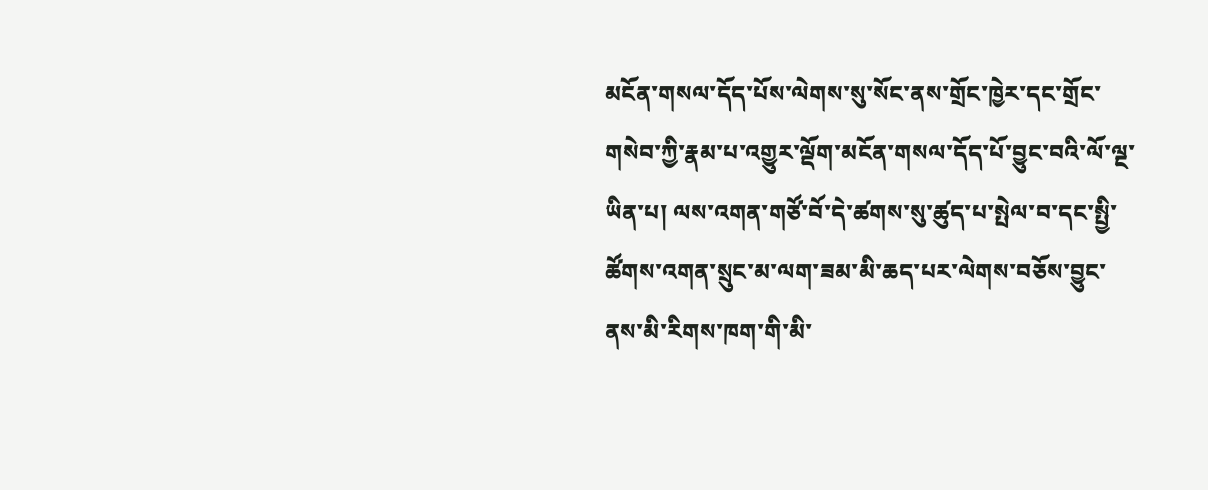མངོན་གསལ་དོད་པོས་ལེགས་སུ་སོང་ནས་གྲོང་ཁྱེར་དང་གྲོང་གསེབ་ཀྱི་རྣམ་པ་འགྱུར་ལྡོག་མངོན་གསལ་དོད་པོ་བྱུང་བའི་ལོ་ལྔ་ཡིན་པ། ལས་འགན་གཙོ་བོ་དེ་ཚགས་སུ་ཚུད་པ་སྤེལ་བ་དང་སྤྱི་ཚོགས་འགན་སྲུང་མ་ལག་ཟམ་མི་ཆད་པར་ལེགས་བཅོས་བྱུང་ནས་མི་རིགས་ཁག་གི་མི་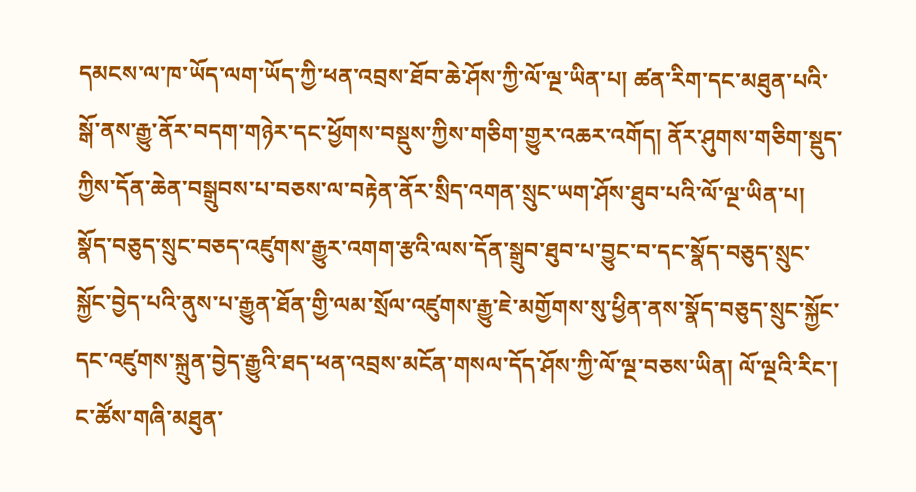དམངས་ལ་ཁ་ཡོད་ལག་ཡོད་ཀྱི་ཕན་འབྲས་ཐོབ་ཆེ་ཤོས་ཀྱི་ལོ་ལྔ་ཡིན་པ། ཚན་རིག་དང་མཐུན་པའི་སྒོ་ནས་རྒྱུ་ནོར་བདག་གཉེར་དང་ཕྱོགས་བསྡུས་ཀྱིས་གཅིག་གྱུར་འཆར་འགོད། ནོར་ཤུགས་གཅིག་སྡུད་ཀྱིས་དོན་ཆེན་བསྒྲུབས་པ་བཅས་ལ་བརྟེན་ནོར་སྲིད་འགན་སྲུང་ཡག་ཤོས་ཐུབ་པའི་ལོ་ལྔ་ཡིན་པ། སྣོད་བཅུད་སྲུང་བཅད་འཛུགས་རྒྱུར་འགག་རྩའི་ལས་དོན་སྒྲུབ་ཐུབ་པ་བྱུང་བ་དང་སྣོད་བཅུད་སྲུང་སྐྱོང་བྱེད་པའི་ནུས་པ་རྒྱུན་ཐོན་གྱི་ལམ་སྲོལ་འཛུགས་རྒྱུ་ཇེ་མགྱོགས་སུ་ཕྱིན་ནས་སྣོད་བཅུད་སྲུང་སྐྱོང་དང་འཛུགས་སྐྲུན་བྱེད་རྒྱུའི་ཐད་ཕན་འབྲས་མངོན་གསལ་དོད་ཤོས་ཀྱི་ལོ་ལྔ་བཅས་ཡིན། ལོ་ལྔའི་རིང་། ང་ཚོས་གཞི་མཐུན་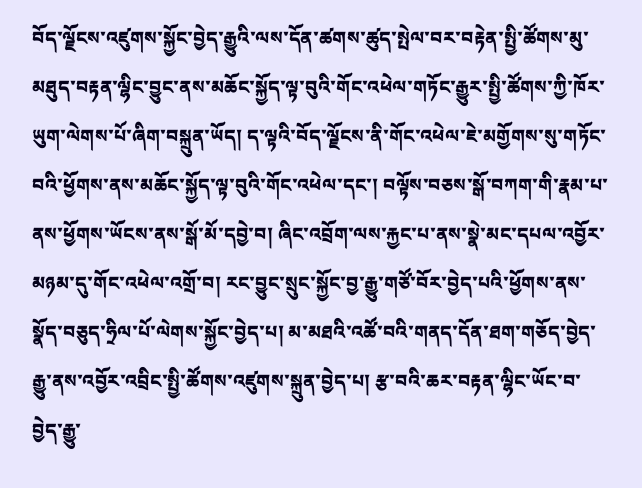བོད་ལྗོངས་འཛུགས་སྐྱོང་བྱེད་རྒྱུའི་ལས་དོན་ཚགས་ཚུད་སྤེལ་བར་བརྟེན་སྤྱི་ཚོགས་མུ་མཐུད་བརྟན་ལྷིང་བྱུང་ནས་མཆོང་སྐྱོད་ལྟ་བུའི་གོང་འཕེལ་གཏོང་རྒྱུར་སྤྱི་ཚོགས་ཀྱི་ཁོར་ཡུག་ལེགས་པོ་ཞིག་བསྐྲུན་ཡོད། ད་ལྟའི་བོད་ལྗོངས་ནི་གོང་འཕེལ་ཇེ་མགྱོགས་སུ་གཏོང་བའི་ཕྱོགས་ནས་མཆོང་སྐྱོད་ལྟ་བུའི་གོང་འཕེལ་དང་། བལྟོས་བཅས་སྒོ་བཀག་གི་རྣམ་པ་ནས་ཕྱོགས་ཡོངས་ནས་སྒོ་མོ་དབྱེ་བ། ཞིང་འབྲོག་ལས་རྐྱང་པ་ནས་སྣེ་མང་དཔལ་འབྱོར་མཉམ་དུ་གོང་འཕེལ་འགྲོ་བ། རང་བྱུང་སྲུང་སྐྱོང་བྱ་རྒྱུ་གཙོ་བོར་བྱེད་པའི་ཕྱོགས་ནས་སྣོད་བཅུད་ཧྲིལ་པོ་ལེགས་སྐྱོང་བྱེད་པ། མ་མཐའི་འཚོ་བའི་གནད་དོན་ཐག་གཅོད་བྱེད་རྒྱུ་ནས་འབྱོར་འབྲིང་སྤྱི་ཚོགས་འཛུགས་སྐྲུན་བྱེད་པ། རྩ་བའི་ཆར་བརྟན་ལྷིང་ཡོང་བ་བྱེད་རྒྱུ་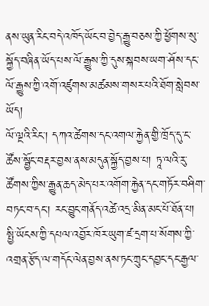ནས་ཡུན་རིང་བདེ་འཁོད་ཡོང་བ་བྱེད་རྒྱུ་བཅས་ཀྱི་ཕྱོགས་སུ་སྐྱོད་བཞིན་ཡོད་པས་ལོ་རྒྱུས་ཀྱི་དུས་སྐབས་ཡག་ཤོས་དང་ལོ་རྒྱུས་ཀྱི་འགོ་འཛུགས་མཚམས་གསར་པའི་ཐོག་སླེབས་ཡོད།
ལོ་ལྔའི་རིང་། དཀའ་ཚེགས་དང་འགལ་རྐྱེན་གྱི་ཁྲོད་དུ་ང་ཚོས་སྦྱོང་བརྡར་བྱས་ནས་མདུན་སྐྱོད་བྱས་པ། ཏཱ་ལའི་རུ་ཚོགས་ཀྱིས་རྒྱུན་ཆད་མེད་པར་འགོག་རྐྱེན་དང་གཏོར་བཤིག་བཏང་བ་དང་། རང་བྱུང་གནོད་འཚེ་འདྲ་མིན་མང་པོ་ཐོན་པ། སྤྱི་ཡོངས་ཀྱི་དཔལ་འབྱོར་ཁོར་ཡུག་ཛ་དྲག་པ་སོགས་ཀྱི་འགྲན་རྩོད་ལ་གདོང་ལེན་བྱས་ནས་ཏང་ཀྲུང་དབྱང་དང་རྒྱལ་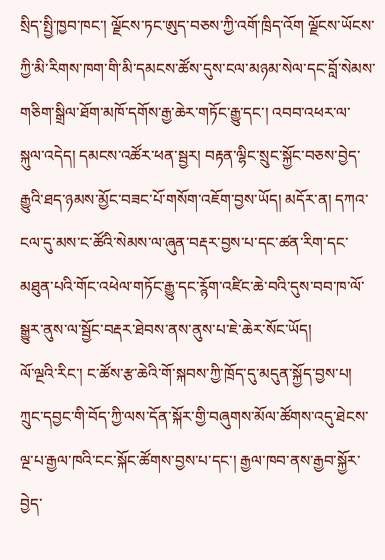སྲིད་སྤྱི་ཁྱབ་ཁང་། ལྗོངས་ཏང་ཨུད་བཅས་ཀྱི་འགོ་ཁྲིད་འོག ལྗོངས་ཡོངས་ཀྱི་མི་རིགས་ཁག་གི་མི་དམངས་ཚོས་དུས་ངལ་མཉམ་སེལ་དང་བློ་སེམས་གཅིག་སྒྲིལ་ཐོག་མཁོ་དགོས་རྒྱ་ཆེར་གཏོང་རྒྱུ་དང་། འབབ་འཕར་ལ་སྐུལ་འདེད། དམངས་འཚོར་ཕན་སྦྱར། བརྟན་ལྷིང་སྲུང་སྐྱོང་བཅས་བྱེད་རྒྱུའི་ཐད་ཉམས་མྱོང་བཟང་པོ་གསོག་འཇོག་བྱས་ཡོད། མདོར་ན། དཀའ་ངལ་དུ་མས་ང་ཚོའི་སེམས་ལ་ཞུན་བརྡར་བྱས་པ་དང་ཚན་རིག་དང་མཐུན་པའི་གོང་འཕེལ་གཏོང་རྒྱུ་དང་ཪྙོག་འཛིང་ཆེ་བའི་དུས་བབ་ཁ་ལོ་སྒྱུར་ནུས་ལ་སྦྱོང་བརྡར་ཐེབས་ནས་ནུས་པ་ཇེ་ཆེར་སོང་ཡོད།
ལོ་ལྔའི་རིང་། ང་ཚོས་རྩ་ཆེའི་གོ་སྐབས་ཀྱི་ཁྲོད་དུ་མདུན་སྐྱོད་བྱས་པ། ཀྲུང་དབྱང་གི་བོད་ཀྱི་ལས་དོན་སྐོར་གྱི་བཞུགས་མོལ་ཚོགས་འདུ་ཐེངས་ལྔ་པ་རྒྱལ་ཁའི་ངང་སྐོང་ཚོགས་བྱས་པ་དང་། རྒྱལ་ཁབ་ནས་རྒྱབ་སྐྱོར་བྱེད་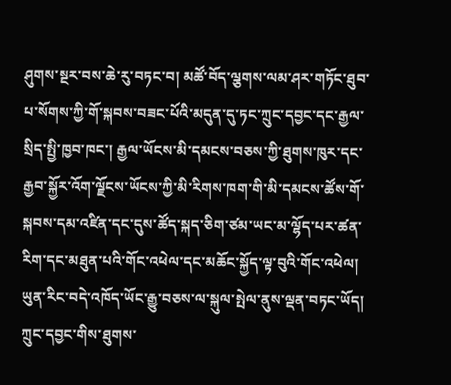ཤུགས་སྔར་བས་ཆེ་རུ་བཏང་བ། མཚོ་བོད་ལྕགས་ལམ་ཤར་གཏོང་ཐུབ་པ་སོགས་ཀྱི་གོ་སྐབས་བཟང་པོའི་མདུན་དུ་ཏང་ཀྲུང་དབྱང་དང་རྒྱལ་སྲིད་སྤྱི་ཁྱབ་ཁང་། རྒྱལ་ཡོངས་མི་དམངས་བཅས་ཀྱི་ཐུགས་ཁུར་དང་རྒྱབ་སྐྱོར་འོག་ལྗོངས་ཡོངས་ཀྱི་མི་རིགས་ཁག་གི་མི་དམངས་ཚོས་གོ་སྐབས་དམ་འཛིན་དང་དུས་ཚོད་སྐད་ཅིག་ཙམ་ཡང་མ་ལྷོད་པར་ཚན་རིག་དང་མཐུན་པའི་གོང་འཕེལ་དང་མཆོང་སྐྱོད་ལྟ་བུའི་གོང་འཕེལ། ཡུན་རིང་བདེ་འཁོད་ཡོང་རྒྱུ་བཅས་ལ་སྐུལ་སྤེལ་ནུས་ལྡན་བཏང་ཡོད། ཀྲུང་དབྱང་གིས་ཐུགས་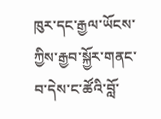ཁུར་དང་རྒྱལ་ཡོངས་ཀྱིས་རྒྱབ་སྐྱོར་གནང་བ་དེས་ང་ཚོའི་བློ་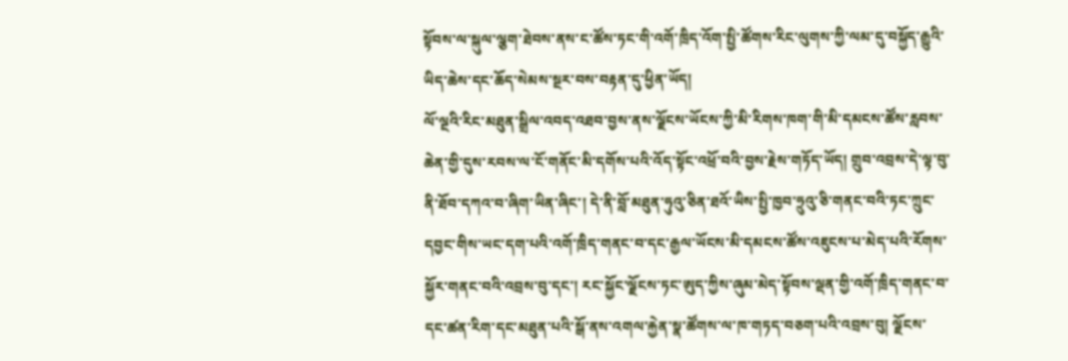སྟོབས་ལ་སྐུལ་ལྕག་ཐེབས་ནས་ང་ཚོས་ཏང་གི་འགོ་ཁྲིད་འོག་སྤྱི་ཚོགས་རིང་ལུགས་ཀྱི་ལམ་དུ་བསྐྱོད་རྒྱུའི་ཡིད་ཆེས་དང་ཆོད་སེམས་སྔར་བས་བརྟན་དུ་ཕྱིན་ཡོད།
ལོ་ལྔའི་རིང་མཐུན་སྒྲིལ་འབད་འཐབ་བྱས་ནས་ལྗོངས་ཡོངས་ཀྱི་མི་རིགས་ཁག་གི་མི་དམངས་ཚོས་རླབས་ཆེན་གྱི་དུས་རབས་ལ་ངོ་གནོང་མི་དགོས་པའི་འོད་སྟོང་འཕྲོ་བའི་བྱས་རྗེས་གཏོད་ཡོད། གྲུབ་འབྲས་དེ་ལྟ་བུ་ནི་ཐོབ་དཀའ་བ་ཞིག་ཡིན་ཞིང་། དེ་ནི་བློ་མཐུན་ཧུའུ་ཅིན་ཐའོ་ཡིས་སྤྱི་ཁྱབ་ཧྲུའུ་ཅི་གནང་བའི་ཏང་ཀྲུང་དབྱང་གིས་ཡང་དག་པའི་འགོ་ཁྲིད་གནང་བ་དང་རྒྱལ་ཡོངས་མི་དམངས་ཚོས་འཇུངས་པ་མེད་པའི་རོགས་སྐྱོར་གནང་བའི་འབྲས་བུ་དང་། རང་སྐྱོང་ལྗོངས་ཏང་ཨུད་ཀྱིས་ཞུམ་མེད་སྟོབས་ལྡན་གྱི་འགོ་ཁྲིད་གནང་བ་དང་ཚན་རིག་དང་མཐུན་པའི་སྒོ་ནས་འགལ་རྐྱེན་སྣ་ཚོགས་ལ་ཁ་གཏད་བཅག་པའི་འབྲས་བུ། ལྗོངས་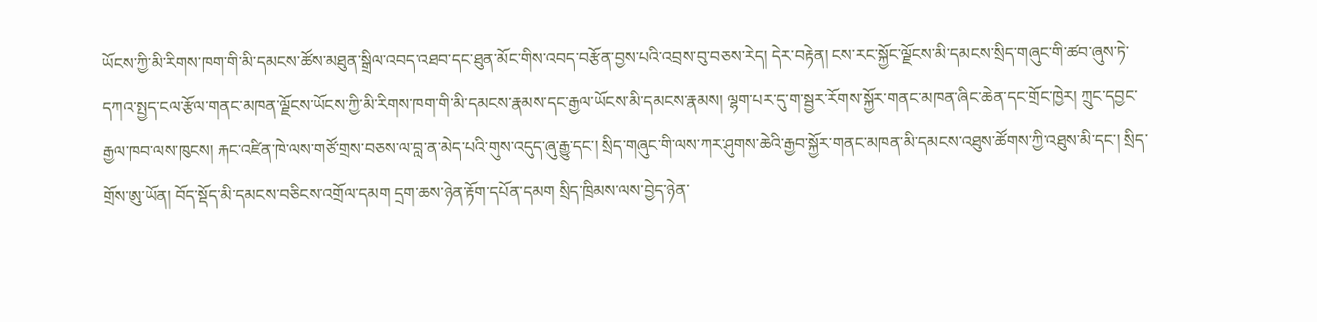ཡོངས་ཀྱི་མི་རིགས་ཁག་གི་མི་དམངས་ཚོས་མཐུན་སྒྲིལ་འབད་འཐབ་དང་ཐུན་མོང་གིས་འབད་བརྩོན་བྱས་པའི་འབྲས་བུ་བཅས་རེད། དེར་བརྟེན། ངས་རང་སྐྱོང་ལྗོངས་མི་དམངས་སྲིད་གཞུང་གི་ཚབ་ཞུས་ཏེ་དཀའ་སྤྱད་ངལ་རྩོལ་གནང་མཁན་ལྗོངས་ཡོངས་ཀྱི་མི་རིགས་ཁག་གི་མི་དམངས་རྣམས་དང་རྒྱལ་ཡོངས་མི་དམངས་རྣམས། ལྷག་པར་དུ་ག་སྦྱར་རོགས་སྐྱོར་གནང་མཁན་ཞིང་ཆེན་དང་གྲོང་ཁྱེར། ཀྲུང་དབྱང་རྒྱལ་ཁབ་ལས་ཁུངས། རྐང་འཛིན་ཁེ་ལས་གཙོ་གྲས་བཅས་ལ་བླ་ན་མེད་པའི་གུས་འདུད་ཞུ་རྒྱུ་དང་། སྲིད་གཞུང་གི་ལས་ཀར་ཤུགས་ཆེའི་རྒྱབ་སྐྱོར་གནང་མཁན་མི་དམངས་འཐུས་ཚོགས་ཀྱི་འཐུས་མི་དང་། སྲིད་གྲོས་ཨུ་ཡོན། བོད་སྡོད་མི་དམངས་བཅིངས་འགྲོལ་དམག དྲག་ཆས་ཉེན་རྟོག་དཔོན་དམག སྲིད་ཁྲིམས་ལས་བྱེད་ཉེན་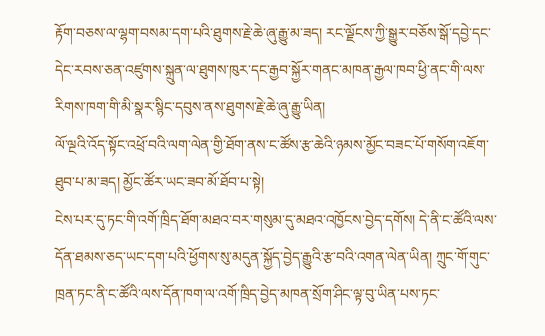རྟོག་བཅས་ལ་ལྷག་བསམ་དག་པའི་ཐུགས་རྗེ་ཆེ་ཞུ་རྒྱུ་མ་ཟད། རང་ལྗོངས་ཀྱི་སྒྱུར་བཅོས་སྒོ་དབྱེ་དང་དེང་རབས་ཅན་འཛུགས་སྐྲུན་ལ་ཐུགས་ཁུར་དང་རྒྱབ་སྐྱོར་གནང་མཁན་རྒྱལ་ཁབ་ཕྱི་ནང་གི་ལས་རིགས་ཁག་གི་མི་སྣར་སྙིང་དབུས་ནས་ཐུགས་རྗེ་ཆེ་ཞུ་རྒྱུ་ཡིན།
ལོ་ལྔའི་འོད་སྟོང་འཕྲོ་བའི་ལག་ལེན་གྱི་ཐོག་ནས་ང་ཚོས་རྩ་ཆེའི་ཉམས་མྱོང་བཟང་པོ་གསོག་འཇོག་ཐུབ་པ་མ་ཟད། མྱོང་ཚོར་ཡང་ཟབ་མོ་ཐོབ་པ་སྟེ།
ངེས་པར་དུ་ཏང་གི་འགོ་ཁྲིད་ཐོག་མཐའ་བར་གསུམ་དུ་མཐའ་འཁྱོངས་བྱེད་དགོས། དེ་ནི་ང་ཚོའི་ལས་དོན་ཐམས་ཅད་ཡང་དག་པའི་ཕྱོགས་སུ་མདུན་སྐྱོད་བྱེད་རྒྱུའི་རྩ་བའི་འགན་ལེན་ཡིན། ཀྲུང་གོ་གུང་ཁྲན་ཏང་ནི་ང་ཚོའི་ལས་དོན་ཁག་ལ་འགོ་ཁྲིད་བྱེད་མཁན་སྲོག་ཤིང་ལྟ་བུ་ཡིན་པས་ཏང་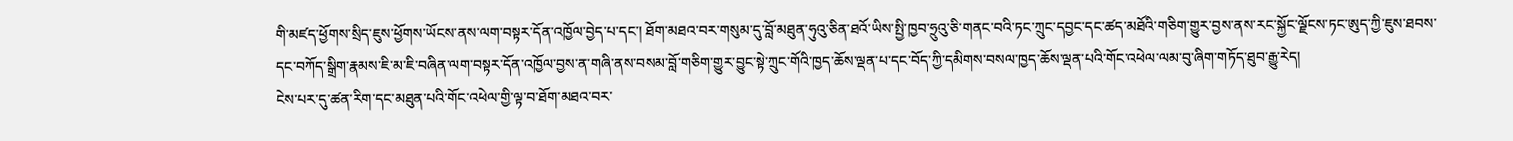གི་མཛད་ཕྱོགས་སྲིད་ཇུས་ཕྱོགས་ཡོངས་ནས་ལག་བསྟར་དོན་འཁྱོལ་བྱེད་པ་དང་། ཐོག་མཐའ་བར་གསུམ་དུ་བློ་མཐུན་ཧུའུ་ཅིན་ཐའོ་ཡིས་སྤྱི་ཁྱབ་ཧྲུའུ་ཅི་གནང་བའི་ཏང་ཀྲུང་དབྱང་དང་ཚད་མཐོའི་གཅིག་གྱུར་བྱས་ནས་རང་སྐྱོང་ལྗོངས་ཏང་ཨུད་ཀྱི་ཇུས་ཐབས་དང་བཀོད་སྒྲིག་རྣམས་ཇི་མ་ཇི་བཞིན་ལག་བསྟར་དོན་འཁྱོལ་བྱས་ན་གཞི་ནས་བསམ་བློ་གཅིག་གྱུར་བྱུང་སྟེ་ཀྲུང་གོའི་ཁྱད་ཆོས་ལྡན་པ་དང་བོད་ཀྱི་དམིགས་བསལ་ཁྱད་ཆོས་ལྡན་པའི་གོང་འཕེལ་ལམ་བུ་ཞིག་གཏོད་ཐུབ་རྒྱུ་རེད།
ངེས་པར་དུ་ཚན་རིག་དང་མཐུན་པའི་གོང་འཕེལ་གྱི་ལྟ་བ་ཐོག་མཐའ་བར་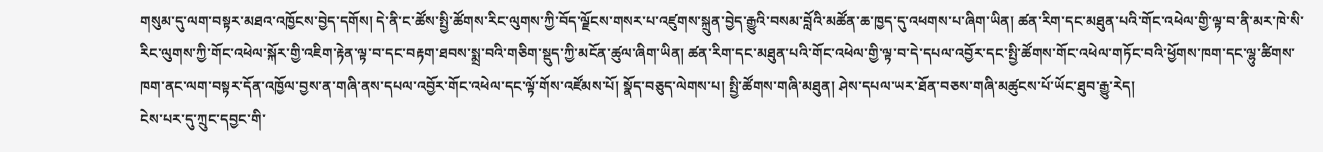གསུམ་དུ་ལག་བསྟར་མཐའ་འཁྱོངས་བྱེད་དགོས། དེ་ནི་ང་ཚོས་སྤྱི་ཚོགས་རིང་ལུགས་ཀྱི་བོད་ལྗོངས་གསར་པ་འཛུགས་སྐྲུན་བྱེད་རྒྱུའི་བསམ་བློའི་མཚོན་ཆ་ཁྱད་དུ་འཕགས་པ་ཞིག་ཡིན། ཚན་རིག་དང་མཐུན་པའི་གོང་འཕེལ་གྱི་ལྟ་བ་ནི་མར་ཁེ་སི་རིང་ལུགས་ཀྱི་གོང་འཕེལ་སྐོར་གྱི་འཇིག་རྟེན་ལྟ་བ་དང་བརྟག་ཐབས་སྨྲ་བའི་གཅིག་སྡུད་ཀྱི་མངོན་ཚུལ་ཞིག་ཡིན། ཚན་རིག་དང་མཐུན་པའི་གོང་འཕེལ་གྱི་ལྟ་བ་དེ་དཔལ་འབྱོར་དང་སྤྱི་ཚོགས་གོང་འཕེལ་གཏོང་བའི་ཕྱོགས་ཁག་དང་ལྷུ་ཚིགས་ཁག་ནང་ལག་བསྟར་དོན་འཁྱོལ་བྱས་ན་གཞི་ནས་དཔལ་འབྱོར་གོང་འཕེལ་དང་ལྟོ་གོས་འཛོམས་པོ། སྣོད་བཅུད་ལེགས་པ། སྤྱི་ཚོགས་གཞི་མཐུན། ཤེས་དཔལ་ཡར་ཐོན་བཅས་གཞི་མཚུངས་པོ་ཡོང་ཐུབ་རྒྱུ་རེད།
ངེས་པར་དུ་ཀྲུང་དབྱང་གི་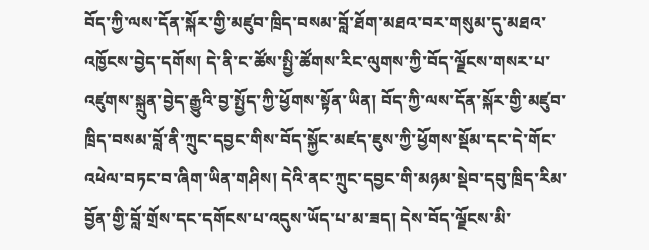བོད་ཀྱི་ལས་དོན་སྐོར་གྱི་མཛུབ་ཁྲིད་བསམ་བློ་ཐོག་མཐའ་བར་གསུམ་དུ་མཐའ་འཁྱོངས་བྱེད་དགོས། དེ་ནི་ང་ཚོས་སྤྱི་ཚོགས་རིང་ལུགས་ཀྱི་བོད་ལྗོངས་གསར་པ་འཛུགས་སྐྲུན་བྱེད་རྒྱུའི་བྱ་སྤྱོད་ཀྱི་ཕྱོགས་སྟོན་ཡིན། བོད་ཀྱི་ལས་དོན་སྐོར་གྱི་མཛུབ་ཁྲིད་བསམ་བློ་ནི་ཀྲུང་དབྱང་གིས་བོད་སྐྱོང་མཛད་ཇུས་ཀྱི་ཕྱོགས་སྡོམ་དང་དེ་གོང་འཕེལ་བཏང་བ་ཞིག་ཡིན་གཤིས། དེའི་ནང་ཀྲུང་དབྱང་གི་མཉམ་སྡེབ་དབུ་ཁྲིད་རིམ་བྱོན་གྱི་བློ་གྲོས་དང་དགོངས་པ་འདུས་ཡོད་པ་མ་ཟད། དེས་བོད་ལྗོངས་མི་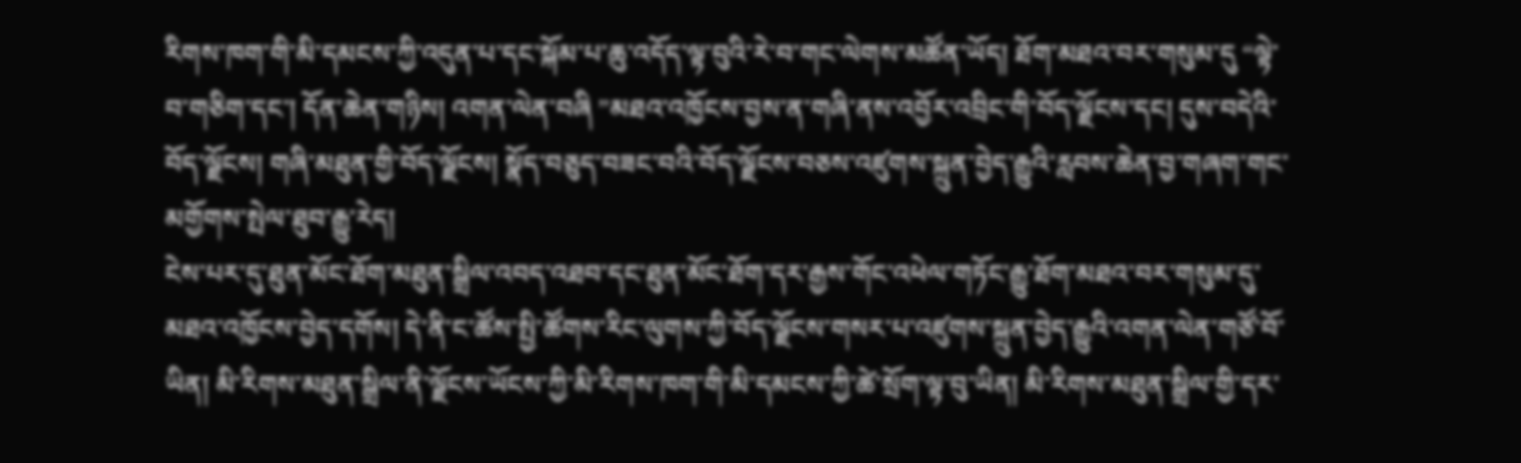རིགས་ཁག་གི་མི་དམངས་ཀྱི་འདུན་པ་དང་སྐོམ་པ་ཆུ་འདོད་ལྟ་བུའི་རེ་བ་གང་ལེགས་མཚོན་ཡོད། ཐོག་མཐའ་བར་གསུམ་དུ “ལྟེ་བ་གཅིག་དང་། དོན་ཆེན་གཉིས། འགན་ལེན་བཞི ”མཐའ་འཁྱོངས་བྱས་ན་གཞི་ནས་འབྱོར་འབྲིང་གི་བོད་ལྗོངས་དང། དུས་བདེའི་བོད་ལྗོངས། གཞི་མཐུན་གྱི་བོད་ལྗོངས། སྣོད་བཅུད་བཟང་བའི་བོད་ལྗོངས་བཅས་འཛུགས་སྐྲུན་བྱེད་རྒྱུའི་རླབས་ཆེན་བྱ་གཞག་གང་མགྱོགས་སྤེལ་ཐུབ་རྒྱུ་རེད།
ངེས་པར་དུ་ཐུན་མོང་ཐོག་མཐུན་སྒྲིལ་འབད་འཐབ་དང་ཐུན་མོང་ཐོག་དར་རྒྱས་གོང་འཕེལ་གཏོང་རྒྱུ་ཐོག་མཐའ་བར་གསུམ་དུ་མཐའ་འཁྱོངས་བྱེད་དགོས། དེ་ནི་ང་ཚོས་སྤྱི་ཚོགས་རིང་ལུགས་ཀྱི་བོད་ལྗོངས་གསར་པ་འཛུགས་སྐྲུན་བྱེད་རྒྱུའི་འགན་ལེན་གཙོ་བོ་ཡིན། མི་རིགས་མཐུན་སྒྲིལ་ནི་ལྗོངས་ཡོངས་ཀྱི་མི་རིགས་ཁག་གི་མི་དམངས་ཀྱི་ཚེ་སྲོག་ལྟ་བུ་ཡིན། མི་རིགས་མཐུན་སྒྲིལ་གྱི་དར་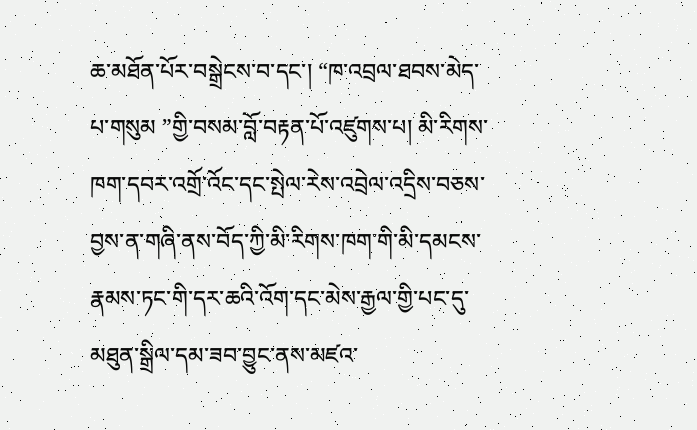ཆ་མཐོན་པོར་བསྒྲེངས་བ་དང་། “ཁ་འབྲལ་ཐབས་མེད་པ་གསུམ ”གྱི་བསམ་བློ་བརྟན་པོ་འཛུགས་པ། མི་རིགས་ཁག་དབར་འགྲོ་འོང་དང་སྤེལ་རེས་འབྲེལ་འདྲིས་བཅས་བྱས་ན་གཞི་ནས་བོད་ཀྱི་མི་རིགས་ཁག་གི་མི་དམངས་རྣམས་ཏང་གི་དར་ཆའི་འོག་དང་མེས་རྒྱལ་གྱི་པང་དུ་མཐུན་སྒྲིལ་དམ་ཟབ་བྱུང་ནས་མཛའ་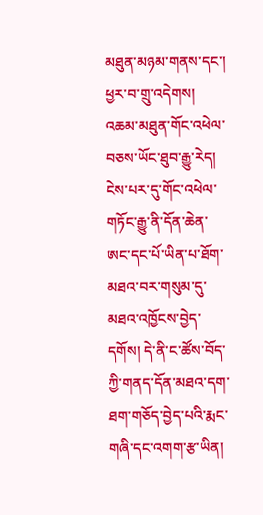མཐུན་མཉམ་གནས་དང་། ཕྱར་བ་གྲུ་འདེགས། འཆམ་མཐུན་གོང་འཕེལ་བཅས་ཡོང་ཐུབ་རྒྱུ་རེད།
ངེས་པར་དུ་གོང་འཕེལ་གཏོང་རྒྱུ་ནི་དོན་ཆེན་ཨང་དང་པོ་ཡིན་པ་ཐོག་མཐའ་བར་གསུམ་དུ་མཐའ་འཁྱོངས་བྱེད་དགོས། དེ་ནི་ང་ཚོས་བོད་ཀྱི་གནད་དོན་མཐའ་དག་ཐག་གཅོད་བྱེད་པའི་རྨང་གཞི་དང་འགག་རྩ་ཡིན།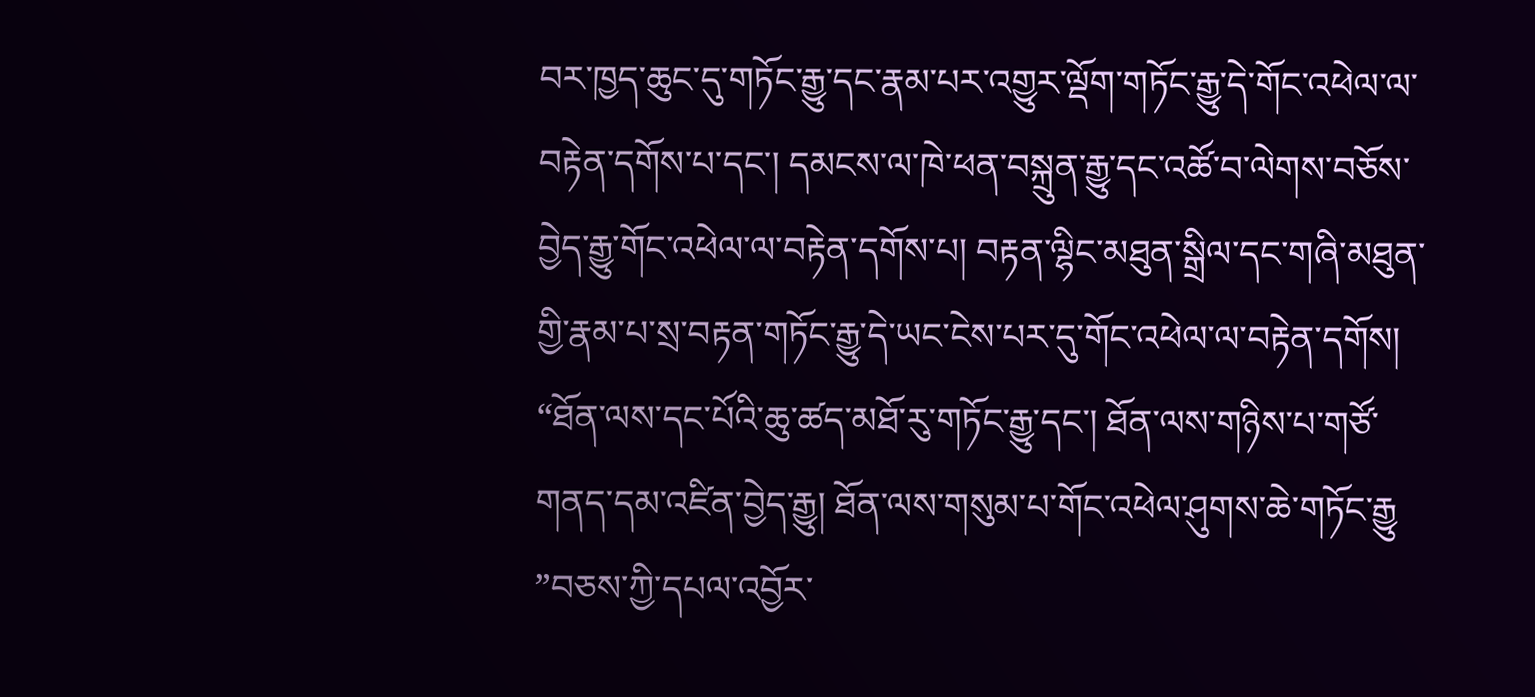བར་ཁྱད་ཆུང་དུ་གཏོང་རྒྱུ་དང་རྣམ་པར་འགྱུར་ལྡོག་གཏོང་རྒྱུ་དེ་གོང་འཕེལ་ལ་བརྟེན་དགོས་པ་དང་། དམངས་ལ་ཁེ་ཕན་བསྐྲུན་རྒྱུ་དང་འཚོ་བ་ལེགས་བཅོས་བྱེད་རྒྱུ་གོང་འཕེལ་ལ་བརྟེན་དགོས་པ། བརྟན་ལྷིང་མཐུན་སྒྲིལ་དང་གཞི་མཐུན་གྱི་རྣམ་པ་སྲ་བརྟན་གཏོང་རྒྱུ་དེ་ཡང་ངེས་པར་དུ་གོང་འཕེལ་ལ་བརྟེན་དགོས། “ཐོན་ལས་དང་པོའི་ཆུ་ཚད་མཐོ་རུ་གཏོང་རྒྱུ་དང་། ཐོན་ལས་གཉིས་པ་གཙོ་གནད་དམ་འཛིན་བྱེད་རྒྱུ། ཐོན་ལས་གསུམ་པ་གོང་འཕེལ་ཤུགས་ཆེ་གཏོང་རྒྱུ ”བཅས་ཀྱི་དཔལ་འབྱོར་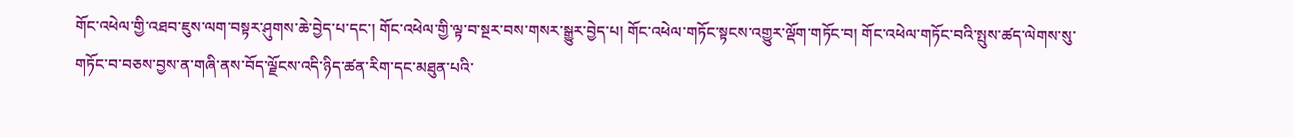གོང་འཕེལ་གྱི་འཐབ་ཇུས་ལག་བསྟར་ཤུགས་ཆེ་བྱེད་པ་དང་། གོང་འཕེལ་གྱི་ལྟ་བ་སྔར་བས་གསར་སྒྱུར་བྱེད་པ། གོང་འཕེལ་གཏོང་སྟངས་འགྱུར་ལྡོག་གཏོང་བ། གོང་འཕེལ་གཏོང་བའི་སྤུས་ཚད་ལེགས་སུ་གཏོང་བ་བཅས་བྱས་ན་གཞི་ནས་བོད་ལྗོངས་འདི་ཉིད་ཚན་རིག་དང་མཐུན་པའི་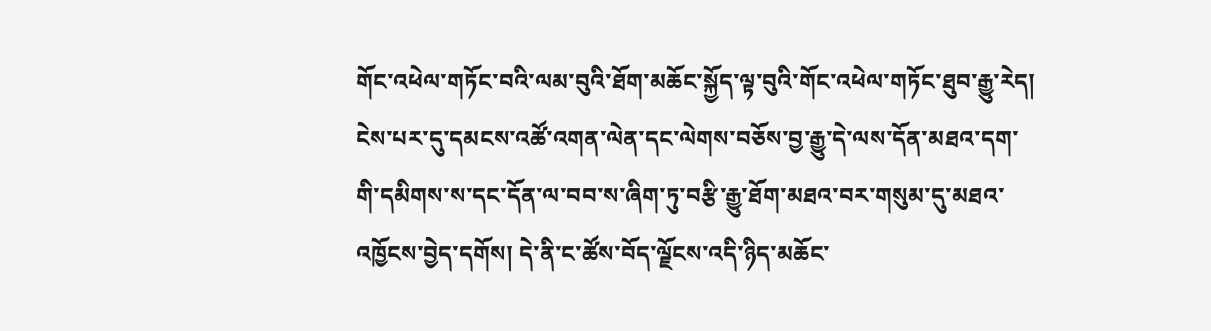གོང་འཕེལ་གཏོང་བའི་ལམ་བུའི་ཐོག་མཆོང་སྐྱོད་ལྟ་བུའི་གོང་འཕེལ་གཏོང་ཐུབ་རྒྱུ་རེད།
ངེས་པར་དུ་དམངས་འཚོ་འགན་ལེན་དང་ལེགས་བཅོས་བྱ་རྒྱུ་དེ་ལས་དོན་མཐའ་དག་གི་དམིགས་ས་དང་དོན་ལ་བབ་ས་ཞིག་ཏུ་བརྩི་རྒྱུ་ཐོག་མཐའ་བར་གསུམ་དུ་མཐའ་འཁྱོངས་བྱེད་དགོས། དེ་ནི་ང་ཚོས་བོད་ལྗོངས་འདི་ཉིད་མཆོང་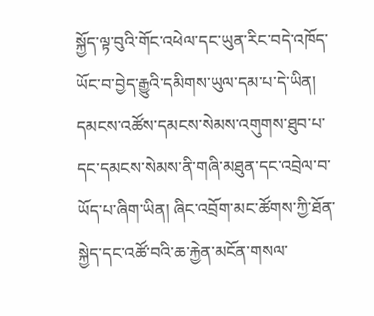སྐྱོད་ལྟ་བུའི་གོང་འཕེལ་དང་ཡུན་རིང་བདེ་འཁོད་ཡོང་བ་བྱེད་རྒྱུའི་དམིགས་ཡུལ་དམ་པ་དེ་ཡིན། དམངས་འཚོས་དམངས་སེམས་འགུགས་ཐུབ་པ་དང་དམངས་སེམས་ནི་གཞི་མཐུན་དང་འབྲེལ་བ་ཡོད་པ་ཞིག་ཡིན། ཞིང་འབྲོག་མང་ཚོགས་ཀྱི་ཐོན་སྐྱེད་དང་འཚོ་བའི་ཆ་རྐྱེན་མངོན་གསལ་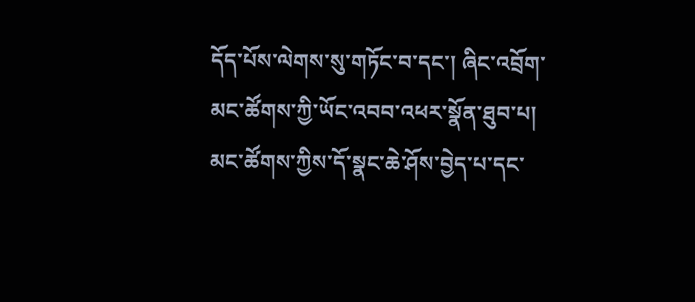དོད་པོས་ལེགས་སུ་གཏོང་བ་དང་། ཞིང་འབྲོག་མང་ཚོགས་ཀྱི་ཡོང་འབབ་འཕར་སྣོན་ཐུབ་པ། མང་ཚོགས་ཀྱིས་དོ་སྣང་ཆེ་ཤོས་བྱེད་པ་དང་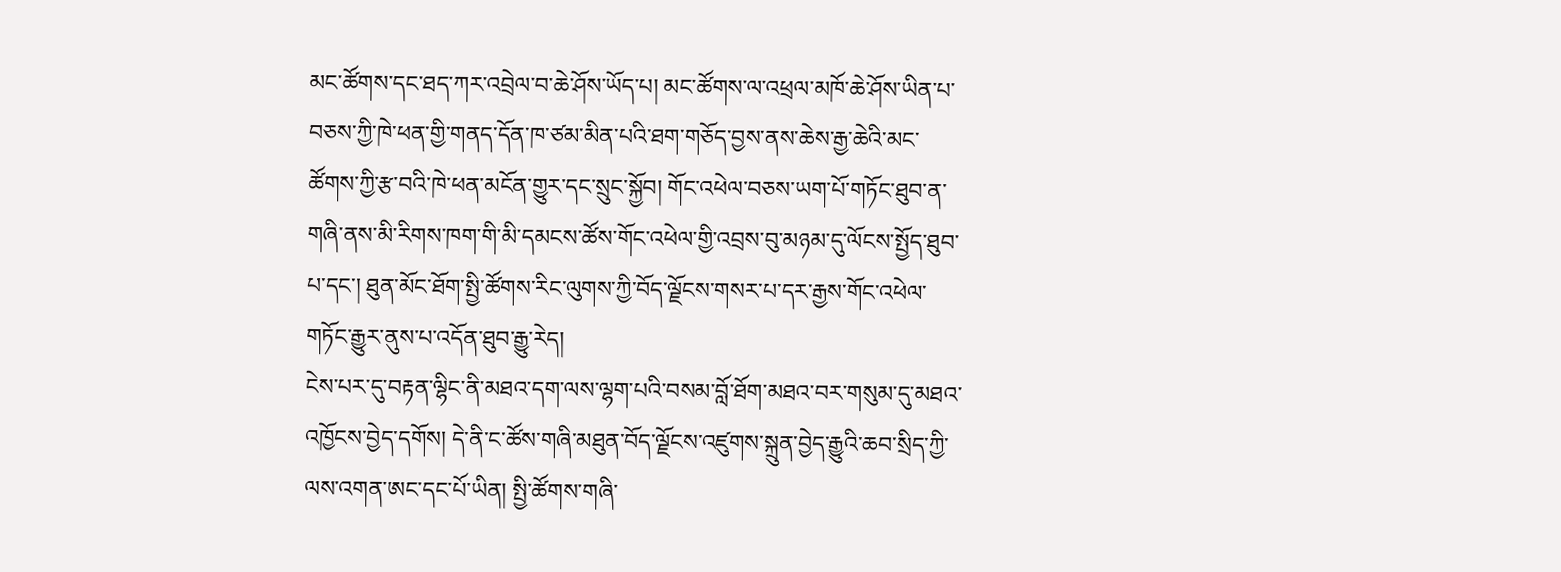མང་ཚོགས་དང་ཐད་ཀར་འབྲེལ་བ་ཆེ་ཤོས་ཡོད་པ། མང་ཚོགས་ལ་འཕྲལ་མཁོ་ཆེ་ཤོས་ཡིན་པ་བཅས་ཀྱི་ཁེ་ཕན་གྱི་གནད་དོན་ཁ་ཙམ་མིན་པའི་ཐག་གཅོད་བྱས་ནས་ཆེས་རྒྱ་ཆེའི་མང་ཚོགས་ཀྱི་རྩ་བའི་ཁེ་ཕན་མངོན་གྱུར་དང་སྲུང་སྐྱོབ། གོང་འཕེལ་བཅས་ཡག་པོ་གཏོང་ཐུབ་ན་གཞི་ནས་མི་རིགས་ཁག་གི་མི་དམངས་ཚོས་གོང་འཕེལ་གྱི་འབྲས་བུ་མཉམ་དུ་ལོངས་སྤྱོད་ཐུབ་པ་དང་། ཐུན་མོང་ཐོག་སྤྱི་ཚོགས་རིང་ལུགས་ཀྱི་བོད་ལྗོངས་གསར་པ་དར་རྒྱས་གོང་འཕེལ་གཏོང་རྒྱུར་ནུས་པ་འདོན་ཐུབ་རྒྱུ་རེད།
ངེས་པར་དུ་བརྟན་ལྷིང་ནི་མཐའ་དག་ལས་ལྷག་པའི་བསམ་བློ་ཐོག་མཐའ་བར་གསུམ་དུ་མཐའ་འཁྱོངས་བྱེད་དགོས། དེ་ནི་ང་ཚོས་གཞི་མཐུན་བོད་ལྗོངས་འཛུགས་སྐྲུན་བྱེད་རྒྱུའི་ཆབ་སྲིད་ཀྱི་ལས་འགན་ཨང་དང་པོ་ཡིན། སྤྱི་ཚོགས་གཞི་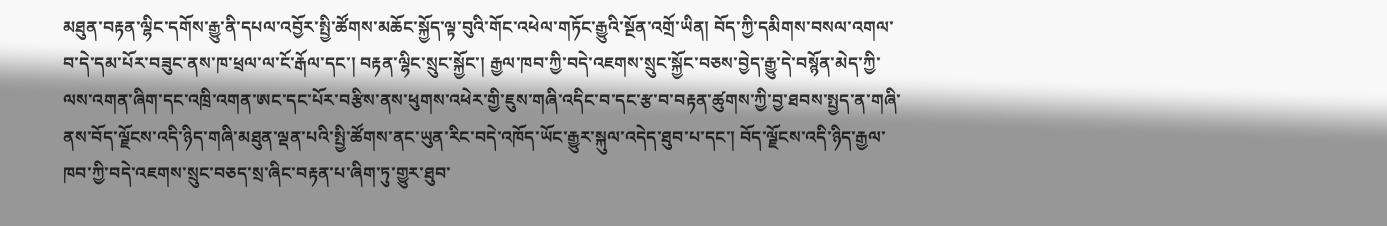མཐུན་བརྟན་ལྷིང་དགོས་རྒྱུ་ནི་དཔལ་འབྱོར་སྤྱི་ཚོགས་མཆོང་སྐྱོད་ལྟ་བུའི་གོང་འཕེལ་གཏོང་རྒྱུའི་སྔོན་འགྲོ་ཡིན། བོད་ཀྱི་དམིགས་བསལ་འགལ་བ་དེ་དམ་པོར་བཟུང་ནས་ཁ་ཕྲལ་ལ་ངོ་རྒོལ་དང་། བརྟན་ལྷིང་སྲུང་སྐྱོང་། རྒྱལ་ཁབ་ཀྱི་བདེ་འཇགས་སྲུང་སྐྱོང་བཅས་བྱེད་རྒྱུ་དེ་བསྙོན་མེད་ཀྱི་ལས་འགན་ཞིག་དང་འཁྲི་འགན་ཨང་དང་པོར་བརྩིས་ནས་ཕུགས་འཕེར་གྱི་ཇུས་གཞི་འདིང་བ་དང་རྩ་བ་བརྟན་ཚུགས་ཀྱི་བྱ་ཐབས་སྤྱད་ན་གཞི་ནས་བོད་ལྗོངས་འདི་ཉིད་གཞི་མཐུན་ལྡན་པའི་སྤྱི་ཚོགས་ནང་ཡུན་རིང་བདེ་འཁོད་ཡོང་རྒྱུར་སྐུལ་འདེད་ཐུབ་པ་དང་། བོད་ལྗོངས་འདི་ཉིད་རྒྱལ་ཁབ་ཀྱི་བདེ་འཇགས་སྲུང་བཅད་སྲ་ཞིང་བརྟན་པ་ཞིག་ཏུ་གྱུར་ཐུབ་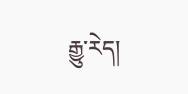རྒྱུ་རེད།